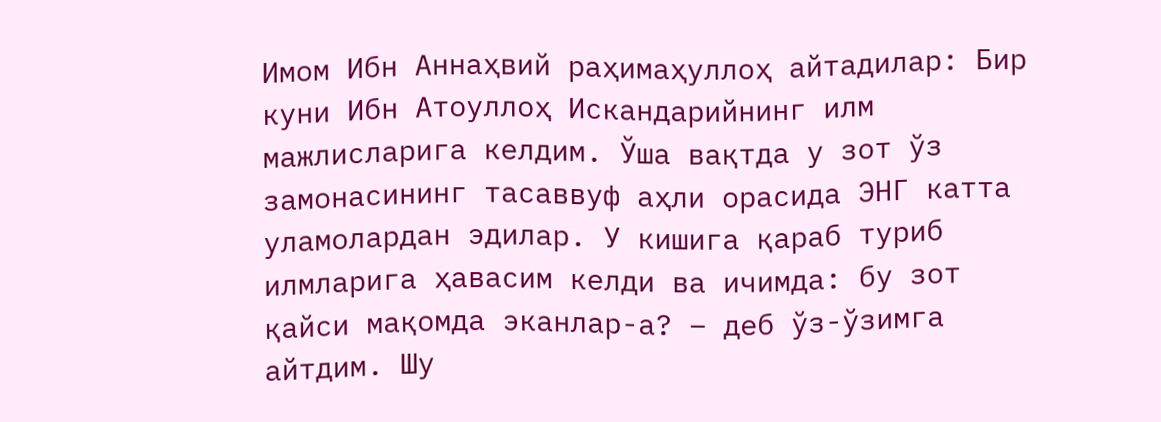Имом Ибн Аннаҳвий раҳимаҳуллоҳ айтадилар: Бир куни Ибн Атоуллоҳ Искандарийнинг илм мажлисларига келдим. Ўша вақтда у зот ўз замонасининг тасаввуф аҳли орасида ЭНГ катта уламолардан эдилар. У кишига қараб туриб илмларига ҳавасим келди ва ичимда: бу зот қайси мақомда эканлар-а? – деб ўз-ўзимга айтдим. Шу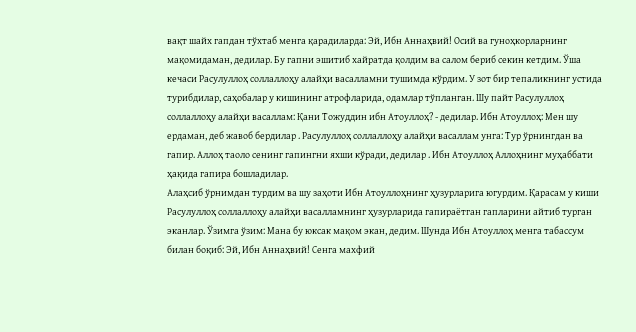вақт шайх гапдан тўхтаб менга қарадиларда: Эй, Ибн Аннаҳвий! Осий ва гуноҳкорларнинг мақомидаман, дедилар. Бу гапни эшитиб хайратда қолдим ва салом бериб секин кетдим. Ўша кечаси Расулуллоҳ соллаллоҳу алайҳи васалламни тушимда кўрдим. У зот бир тепаликнинг устида турибдилар, саҳобалар у кишининг атрофларида, одамлар тўпланган. Шу пайт Расулуллоҳ соллаллоҳу алайҳи васаллам: Қани Тожуддин ибн Атоуллоҳ? - дедилар. Ибн Атоуллоҳ: Мен шу ердаман, деб жавоб бердилар . Расулуллоҳ соллаллоҳу алайҳи васаллам унга: Тур ўрнингдан ва гапир. Аллоҳ таоло сенинг гапингни яхши кўради, дедилар . Ибн Атоуллоҳ Аллоҳнинг муҳаббати ҳақида гапира бошладилар.
Алаҳсиб ўрнимдан турдим ва шу заҳоти Ибн Атоуллоҳнинг ҳузурларига югурдим. Қарасам у киши Расулуллоҳ соллаллоҳу алайҳи васалламнинг ҳузурларида гапираётган гапларини айтиб турган эканлар. Ўзимга ўзим: Мана бу юксак мақом экан, дедим. Шунда Ибн Атоуллоҳ менга табассум билан боқиб: Эй, Ибн Аннаҳвий! Сенга махфий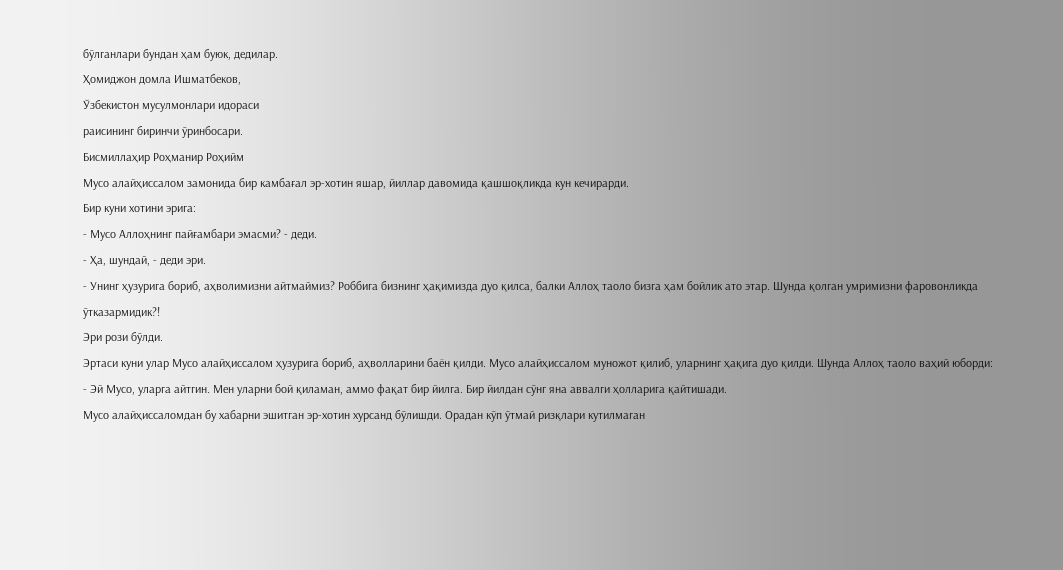бўлганлари бундан ҳам буюк, дедилар.
Ҳомиджон домла Ишматбеков,
Ўзбекистон мусулмонлари идораси
раисининг биринчи ўринбосари.
Бисмиллаҳир Роҳманир Роҳийм
Мусо алайҳиссалом замонида бир камбағал эр-хотин яшар, йиллар давомида қашшоқликда кун кечирарди.
Бир куни хотини эрига:
- Мусо Аллоҳнинг пайғамбари эмасми? - деди.
- Ҳа, шундай, - деди эри.
- Унинг ҳузурига бориб, аҳволимизни айтмаймиз? Роббига бизнинг ҳақимизда дуо қилса, балки Аллоҳ таоло бизга ҳам бойлик ато этар. Шунда қолган умримизни фаровонликда ўтказармидик?!
Эри рози бўлди.
Эртаси куни улар Мусо алайҳиссалом ҳузурига бориб, аҳволларини баён қилди. Мусо алайҳиссалом муножот қилиб, уларнинг ҳақига дуо қилди. Шунда Аллоҳ таоло ваҳий юборди:
- Эй Мусо, уларга айтгин. Мен уларни бой қиламан, аммо фақат бир йилга. Бир йилдан сўнг яна аввалги ҳолларига қайтишади.
Мусо алайҳиссаломдан бу хабарни эшитган эр-хотин хурсанд бўлишди. Орадан кўп ўтмай ризқлари кутилмаган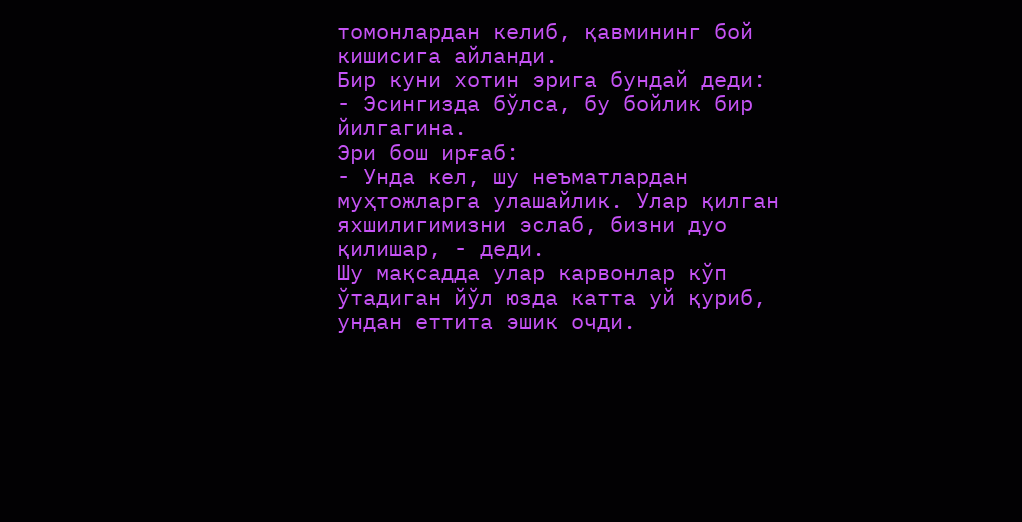томонлардан келиб, қавмининг бой кишисига айланди.
Бир куни хотин эрига бундай деди:
- Эсингизда бўлса, бу бойлик бир йилгагина.
Эри бош ирғаб:
- Унда кел, шу неъматлардан муҳтожларга улашайлик. Улар қилган яхшилигимизни эслаб, бизни дуо қилишар, - деди.
Шу мақсадда улар карвонлар кўп ўтадиган йўл юзда катта уй қуриб, ундан еттита эшик очди.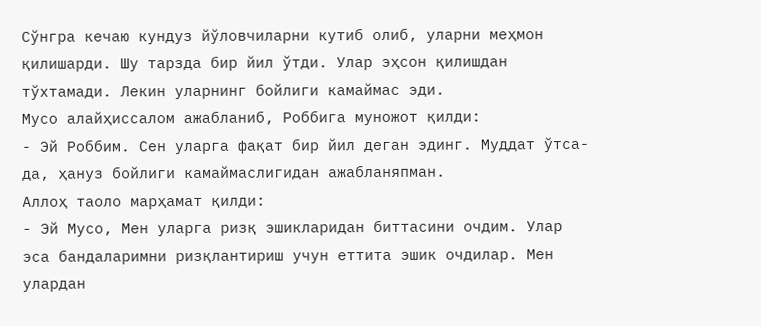Сўнгра кечаю кундуз йўловчиларни кутиб олиб, уларни меҳмон қилишарди. Шу тарзда бир йил ўтди. Улар эҳсон қилишдан тўхтамади. Лекин уларнинг бойлиги камаймас эди.
Мусо алайҳиссалом ажабланиб, Роббига муножот қилди:
- Эй Роббим. Сен уларга фақат бир йил деган эдинг. Муддат ўтса-да, ҳануз бойлиги камаймаслигидан ажабланяпман.
Аллоҳ таоло марҳамат қилди:
- Эй Мусо, Мен уларга ризқ эшикларидан биттасини очдим. Улар эса бандаларимни ризқлантириш учун еттита эшик очдилар. Мен улардан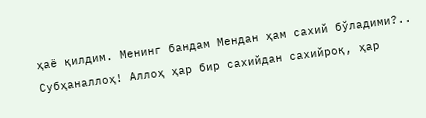ҳаё қилдим. Менинг бандам Мендан ҳам сахий бўладими?..
Субҳаналлоҳ! Аллоҳ ҳар бир сахийдан сахийроқ, ҳар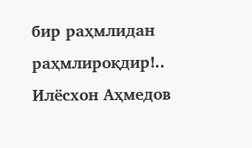бир раҳмлидан раҳмлироқдир!..
Илёсхон Аҳмедов